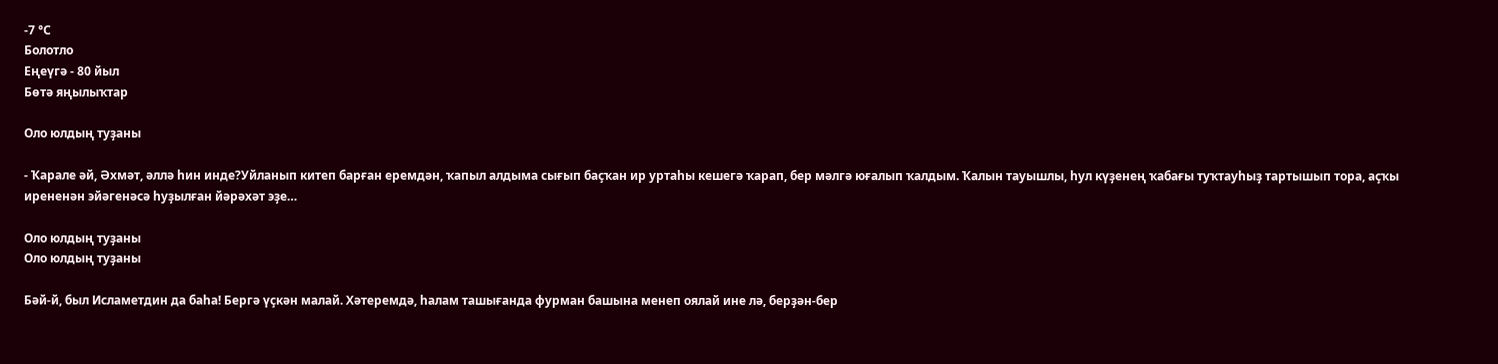-7 °С
Болотло
Еңеүгә - 80 йыл
Бөтә яңылыҡтар

Оло юлдың туҙаны

- Ҡарале әй, Әхмәт, әллә һин инде?Уйланып китеп барған еремдән, ҡапыл алдыма сығып баҫҡан ир уртаһы кешегә ҡарап, бер мәлгә юғалып ҡалдым. Ҡалын тауышлы, һул күҙенең ҡабағы туҡтауһыҙ тартышып тора, аҫҡы ирененән эйәгенәсә һуҙылған йәрәхәт эҙе…

Оло юлдың туҙаны
Оло юлдың туҙаны

Бәй-й, был Исламетдин да баһа! Бергә үҫкән малай. Хәтеремдә, һалам ташығанда фурман башына менеп оялай ине лә, берҙән-бер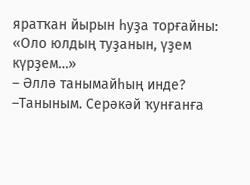яратҡан йырын һуҙа торғайны: «Оло юлдың туҙанын, үҙем күрҙем…»
– Әллә танымайһың инде?
–Таныным. Серәкәй ҡунғанға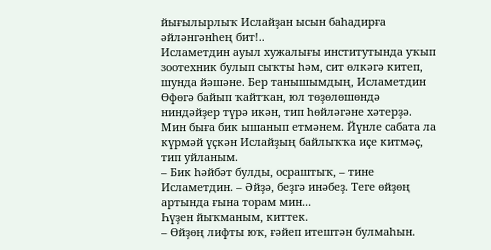йығылырлыҡ Ислайҙан ысын баһадирға әйләнгәнһең бит!..
Исламетдин ауыл хужалығы институтында уҡып зоотехник булып сыҡты һәм, сит өлкәгә китеп, шунда йәшәне. Бер танышымдың, Исламетдин Өфөгә байып ҡайтҡан, юл төҙөлөшөндә ниндәйҙер түрә икән, тип һөйләгәне хәтерҙә. Мин быға бик ышанып етмәнем. Йүнле сабата ла күрмәй үҫкән Ислайҙың байлыҡҡа иҫе китмәҫ, тип уйланым.
– Бик һәйбәт булды, осраштыҡ, – тине Исламетдин. – Әйҙә, беҙгә инәбеҙ. Теге өйҙөң артында ғына торам мин...
Һүҙен йыҡманым, киттек.
– Өйҙөң лифты юҡ, ғәйеп итештән булмаһын.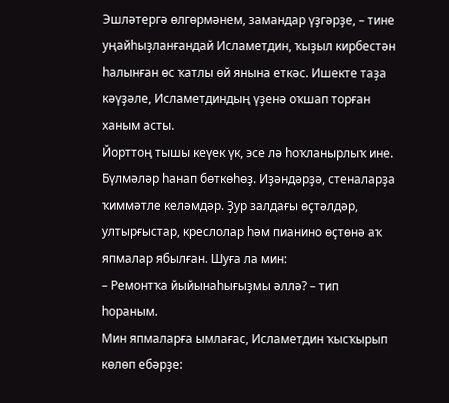Эшләтергә өлгөрмәнем, замандар үҙгәрҙе, – тине уңайһыҙланғандай Исламетдин, ҡыҙыл кирбестән һалынған өс ҡатлы өй янына еткәс. Ишекте таҙа кәүҙәле, Исламетдиндың үҙенә оҡшап торған ханым асты.
Йорттоң тышы кеүек үк, эсе лә һоҡланырлыҡ ине. Бүлмәләр һанап бөткөһөҙ. Иҙәндәрҙә, стеналарҙа ҡиммәтле келәмдәр. Ҙур залдағы өҫтәлдәр, ултырғыстар, креслолар һәм пианино өҫтөнә аҡ япмалар ябылған. Шуға ла мин:
– Ремонтҡа йыйынаһығыҙмы әллә? – тип һораным.
Мин япмаларға ымлағас, Исламетдин ҡысҡырып көлөп ебәрҙе: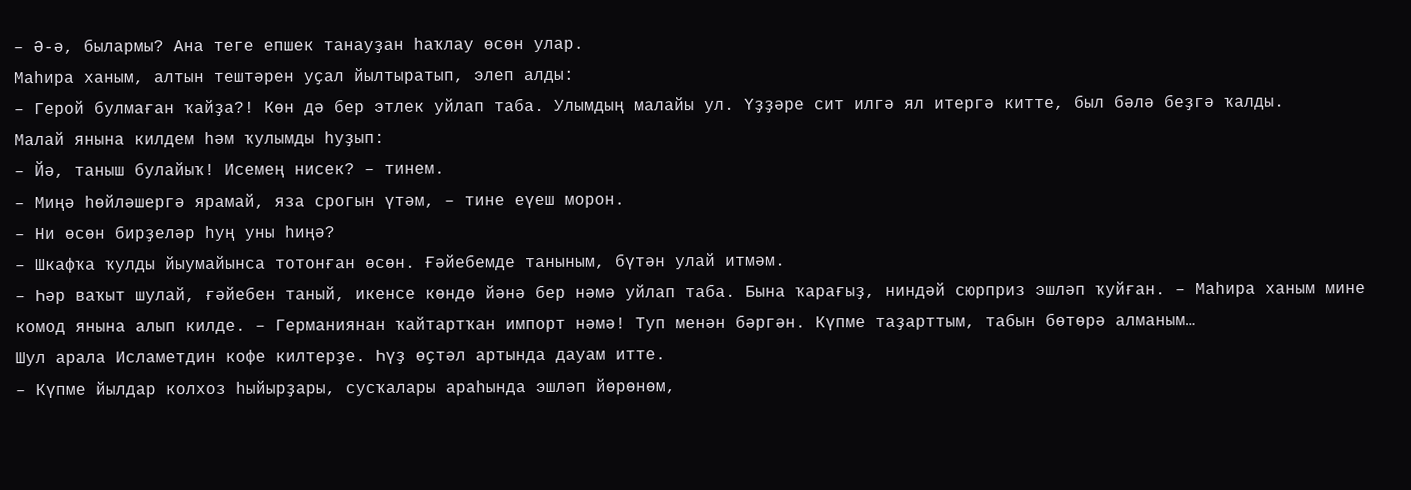– Ә-ә, былармы? Ана теге епшек танауҙан һаҡлау өсөн улар.
Маһира ханым, алтын тештәрен уҫал йылтыратып, элеп алды:
– Герой булмаған ҡайҙа?! Көн дә бер этлек уйлап таба. Улымдың малайы ул. Үҙҙәре сит илгә ял итергә китте, был бәлә беҙгә ҡалды.
Малай янына килдем һәм ҡулымды һуҙып:
– Йә, таныш булайыҡ! Исемең нисек? – тинем.
– Миңә һөйләшергә ярамай, яза срогын үтәм, – тине еүеш морон.
– Ни өсөн бирҙеләр һуң уны һиңә?
– Шкафҡа ҡулды йыумайынса тотонған өсөн. Ғәйебемде таныным, бүтән улай итмәм.
– Һәр ваҡыт шулай, ғәйебен таный, икенсе көндө йәнә бер нәмә уйлап таба. Бына ҡарағыҙ, ниндәй сюрприз эшләп ҡуйған. – Маһира ханым мине комод янына алып килде. – Германиянан ҡайтартҡан импорт нәмә! Туп менән бәргән. Күпме таҙарттым, табын бөтөрә алманым…
Шул арала Исламетдин кофе килтерҙе. Һүҙ өҫтәл артында дауам итте.
– Күпме йылдар колхоз һыйырҙары, сусҡалары араһында эшләп йөрөнөм,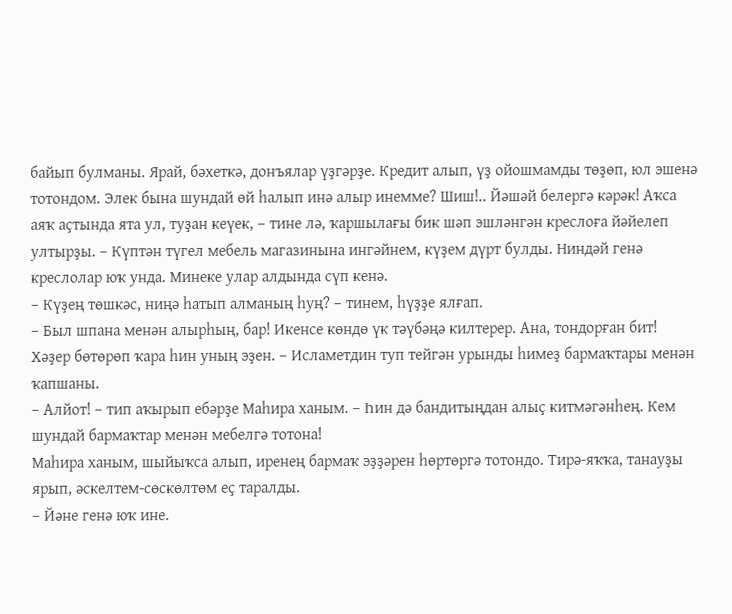байып булманы. Ярай, бәхеткә, донъялар үҙгәрҙе. Кредит алып, үҙ ойошмамды төҙөп, юл эшенә тотондом. Элек бына шундай өй һалып инә алыр инемме? Шиш!.. Йәшәй белергә кәрәк! Аҡса аяҡ аҫтында ята ул, туҙан кеүек, – тине лә, ҡаршылағы бик шәп эшләнгән креслоға йәйелеп ултырҙы. – Күптән түгел мебель магазинына ингәйнем, күҙем дүрт булды. Ниндәй генә креслолар юҡ унда. Минеке улар алдында сүп кенә.
– Күҙең төшкәс, ниңә һатып алманың һуң? – тинем, һүҙҙе ялғап.
– Был шпана менән алырһың, бар! Икенсе көндө үк тәүбәңә килтерер. Ана, тондорған бит! Хәҙер бөтөрөп ҡара һин уның эҙен. – Исламетдин туп тейгән урынды һимеҙ бармаҡтары менән ҡапшаны.
– Алйот! – тип аҡырып ебәрҙе Маһира ханым. – Һин дә бандитыңдан алыҫ китмәгәнһең. Кем шундай бармаҡтар менән мебелгә тотона!
Маһира ханым, шыйыҡса алып, иренең бармаҡ эҙҙәрен һөртөргә тотондо. Тирә-яҡҡа, танауҙы ярып, әскелтем-сөскөлтөм eҫ таралды.
– Йәне генә юҡ ине.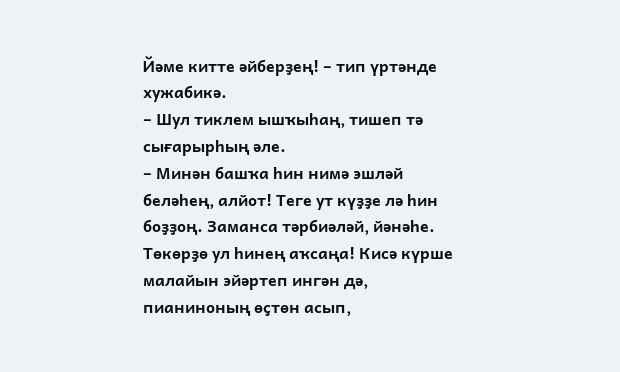Йәме китте әйберҙең! – тип үртәнде хужабикә.
– Шул тиклем ышҡыһаң, тишеп тә сығарырһың әле.
– Минән башҡа һин нимә эшләй беләһең, алйот! Теге ут күҙҙе лә һин боҙҙоң. Заманса тәрбиәләй, йәнәһе. Төкөрҙө ул һинең аҡсаңа! Кисә күрше малайын эйәртеп ингән дә, пианиноның өҫтөн асып,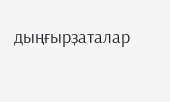дыңғырҙаталар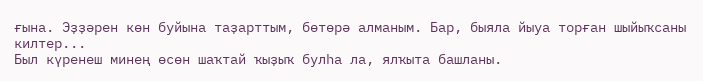ғына. Эҙҙәрен көн буйына таҙарттым, бөтөрә алманым. Бар, быяла йыуа торған шыйыҡсаны килтер...
Был күренеш минең өсөн шаҡтай ҡыҙыҡ булһа ла, ялҡыта башланы.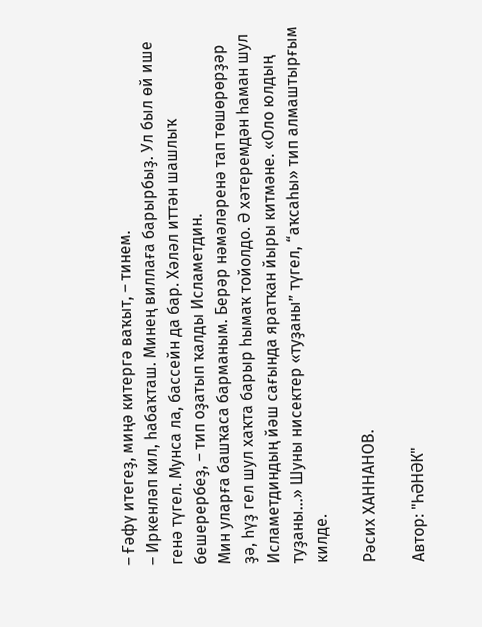– Ғәфү итегеҙ, миңә китергә ваҡыт, – тинем.
– Иркенләп кил, һабаҡташ. Минең виллаға барырбыҙ. Ул был өй ише генә түгел. Мунса ла, бассейн да бар. Хәләл иттән шашлыҡ бешерербеҙ, – тип оҙатып ҡалды Исламетдин.
Мин уларға башҡаса барманым. Берәр нәмәләренә тап төшөрөрҙәр ҙә, һүҙ гел шул хаҡта барыр һымаҡ тойолдо. Ә хәтеремдән һаман шул Исламетдиндың йәш сағында яратҡан йыры китмәне. «Оло юлдың туҙаны…» Шуны нисектер «туҙаны” түгел, “аҡсаһы» тип алмаштырғым килде.

Рәсих ХАННАНОВ.

Автор: "ҺӘНӘК"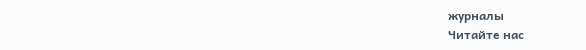журналы
Читайте нас